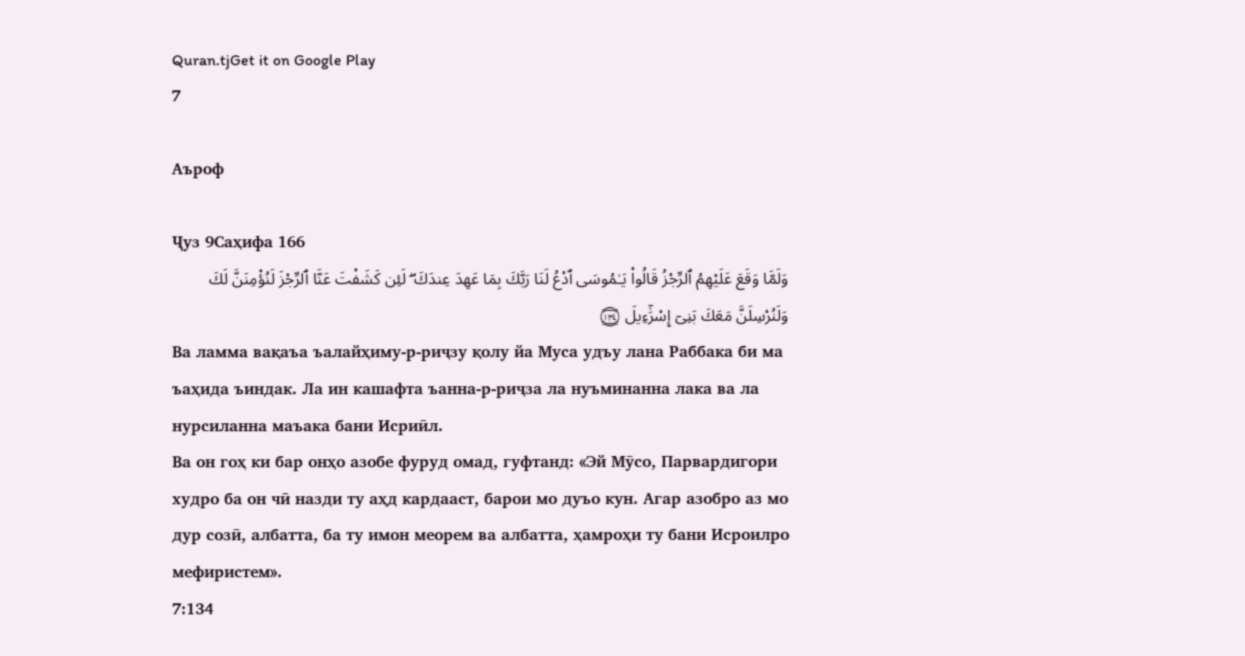Quran.tjGet it on Google Play
7

Аъроф

Ҷуз 9Саҳифа 166
وَلَمَّا وَقَعَ عَلَيْهِمُ ٱلرِّجْزُ قَالُوا۟ يَـٰمُوسَى ٱدْعُ لَنَا رَبَّكَ بِمَا عَهِدَ عِندَكَ ۖ لَئِن كَشَفْتَ عَنَّا ٱلرِّجْزَ لَنُؤْمِنَنَّ لَكَ وَلَنُرْسِلَنَّ مَعَكَ بَنِىٓ إِسْرَٰٓءِيلَ ۝١٣٤
Ва ламма вақаъа ъалайҳиму-р-риҷзу қолу йа Муса удъу лана Раббака би ма ъаҳида ъиндак. Ла ин кашафта ъанна-р-риҷза ла нуъминанна лака ва ла нурсиланна маъака бани Исриӣл.
Ва он гоҳ ки бар онҳо азобе фуруд омад, гуфтанд: «Эй Мӯсо, Парвардигори худро ба он чӣ назди ту аҳд кардааст, барои мо дуъо кун. Агар азобро аз мо дур созӣ, албатта, ба ту имон меорем ва албатта, ҳамроҳи ту бани Исроилро мефиристем».
7:134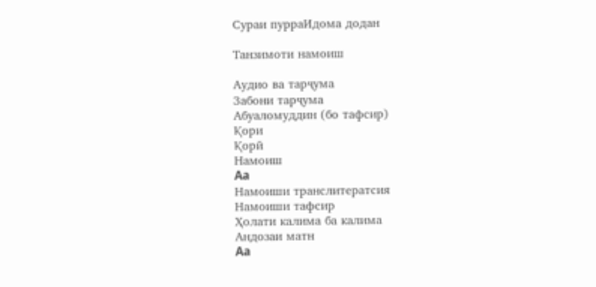Сураи пурраИдома додан

Танзимоти намоиш

Аудио ва тарҷума
Забони тарҷума
Абуаломуддин (бо тафсир)
Қори
Қорӣ
Намоиш
Aa
Намоиши транслитератсия
Намоиши тафсир
Ҳолати калима ба калима
Андозаи матн
Aa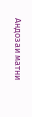Андозаи матни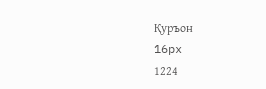Қуръон
16px
1224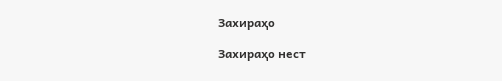Захираҳо

Захираҳо нест